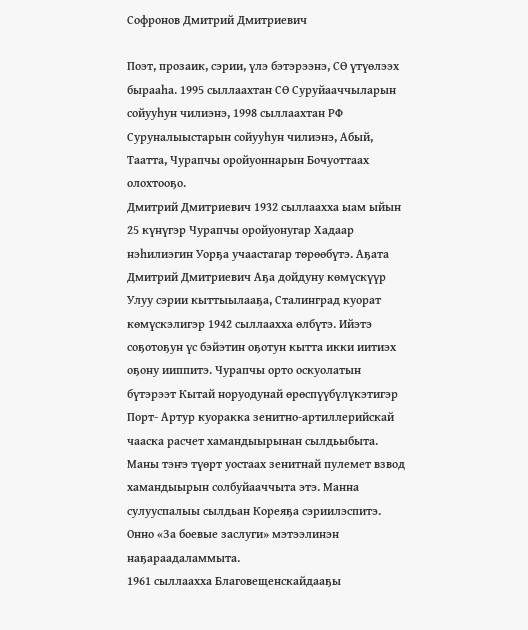Софронов Дмитрий Дмитриевич

Поэт, прозаик, сэрии, үлэ бэтэрээнэ, СӨ үтүөлээх бырааһа. 1995 сыллаахтан СӨ Суруйааччыларын сойууһун чилиэнэ, 1998 сыллаахтан РФ Суруналыыстарын сойууһун чилиэнэ, Абый, Таатта, Чурапчы оройуоннарын Бочуоттаах олохтооҕо.
Дмитрий Дмитриевич 1932 сыллаахха ыам ыйын 25 күнүгэр Чурапчы оройуонугар Хадаар нэһилиэгин Уорҕа учаастагар төрөөбүтэ. Аҕата Дмитрий Дмитриевич Аҕа дойдуну көмүскүүр Улуу сэрии кыттыылааҕа, Сталинград куорат көмүскэлигэр 1942 сыллаахха өлбүтэ. Ийэтэ соҕотоҕун үс бэйэтин оҕотун кытта икки иитиэх оҕону ииппитэ. Чурапчы орто оскуолатын бүтэрээт Кытай норуодунай өрөспүүбүлүкэтигэр Порт- Артур куоракка зенитно-артиллерийскай чааска расчет хамандыырынан сылдьыбыта. Маны тэҥэ түөрт уостаах зенитнай пулемет взвод хамандыырын солбуйааччыта этэ. Манна сулууспалыы сылдьан Кореяҕа сэриилэспитэ. Онно «За боевые заслуги» мэтээлинэн наҕараадаламмыта.
1961 сыллаахха Благовещенскайдааҕы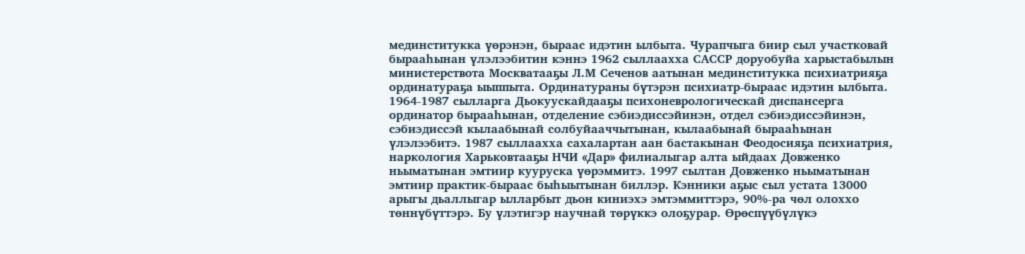мединститукка үөрэнэн, быраас идэтин ылбыта. Чурапчыга биир сыл участковай бырааһынан үлэлээбитин кэннэ 1962 сыллаахха САССР доруобуйа харыстабылын министерствота Москватааҕы Л.М Сеченов аатынан мединститукка психиатрияҕа ординатураҕа ыыппыта. Ординатураны бүтэрэн психиатр-быраас идэтин ылбыта. 1964-1987 сылларга Дьокуускайдааҕы психоневрологическай диспансерга ординатор бырааһынан, отделение сэбиэдиссэйинэн, отдел сэбиэдиссэйинэн, сэбиэдиссэй кылаабынай солбуйааччытынан, кылаабынай бырааһынан үлэлээбитэ. 1987 сыллаахха сахалартан аан бастакынан Феодосияҕа психиатрия, наркология Харьковтааҕы НЧИ «Дар» филиалыгар алта ыйдаах Довженко ньыматынан эмтиир кууруска үөрэммитэ. 1997 сылтан Довженко ньыматынан эмтиир практик-быраас быһыытынан биллэр. Кэнники аҕыс сыл устата 13000 арыгы дьаллыгар ылларбыт дьон киниэхэ эмтэммиттэрэ, 90%-ра чөл олоххо төннүбүттэрэ. Бу үлэтигэр научнай төрүккэ олоҕурар. Өрөспүүбүлүкэ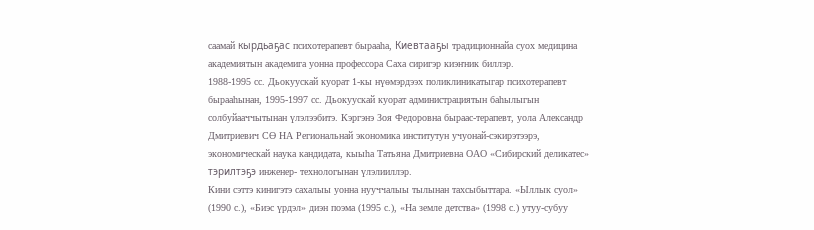саамай кырдьаҕас психотерапевт бырааһа, Киевтааҕы традиционнайа суох медицина академиятын академига уонна профессора Саха сиригэр киэҥник биллэр.
1988-1995 сс. Дьокуускай куорат 1-кы нүөмэрдээх поликлиникатыгар психотерапевт бырааһынан, 1995-1997 сс. Дьокуускай куорат администрациятын баһылыгын солбуйааччытынан үлэлээбитэ. Кэргэнэ Зоя Федоровна быраас-терапевт, уола Александр Дмитриевич СӨ НА Региональнай экономика институтун учуонай-сэкирэтээрэ, экономическай наука кандидата, кыыһа Татьяна Дмитриевна ОАО «Сибирский деликатес» тэрилтэҕэ инженер- технологынан үлэлииллэр.
Кини сэттэ кинигэтэ сахалыы уонна нууччалыы тылынан тахсыбыттара. «Ыллык суол» (1990 с.), «Биэс үрдэл» диэн поэма (1995 с.), «На земле детства» (1998 с.) утуу-субуу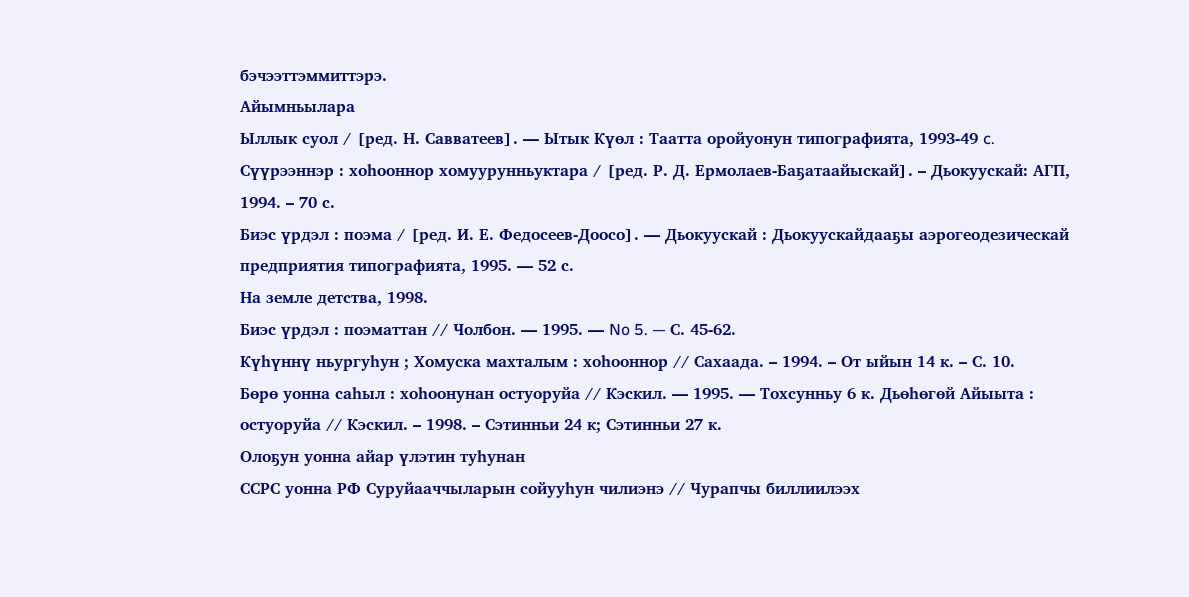бэчээттэммиттэрэ.
Айымньылара
Ыллык суол / [ред. Н. Савватеев]. — Ытык Күөл : Таатта оройуонун типографията, 1993-49 c.
Сүүрээннэр : хоһооннор хомуурунньуктара / [ред. Р. Д. Ермолаев-Баҕатаайыскай]. – Дьокуускай: АГП, 1994. – 70 с.
Биэс үрдэл : поэма / [ред. И. Е. Федосеев-Доосо]. — Дьокуускай : Дьокуускайдааҕы аэрогеодезическай предприятия типографията, 1995. — 52 с.
На земле детства, 1998.
Биэс үрдэл : поэматтан // Чолбон. — 1995. — No 5. — С. 45-62.
Күһүннү ньургуһун ; Хомуска махталым : хоһооннор // Сахаада. – 1994. – От ыйын 14 к. – С. 10.
Бөрө уонна саһыл : хоһоонунан остуоруйа // Кэскил. — 1995. — Тохсунньу 6 к. Дьөһөгөй Айыыта : остуоруйа // Кэскил. – 1998. – Сэтинньи 24 к; Сэтинньи 27 к.
Олоҕун уонна айар үлэтин туһунан
ССРС уонна РФ Суруйааччыларын сойууһун чилиэнэ // Чурапчы биллиилээх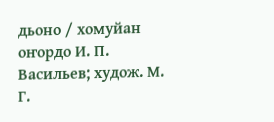дьоно / хомуйан оҥордо И. П. Васильев; худож. М. Г.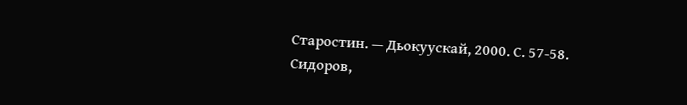Старостин. — Дьокуускай, 2000. С. 57-58.
Сидоров,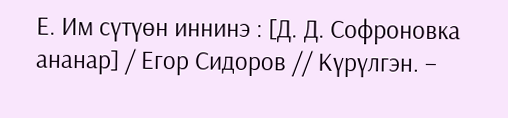Е. Им сүтүөн иннинэ : [Д. Д. Софроновка ананар] / Егор Сидоров // Күрүлгэн. –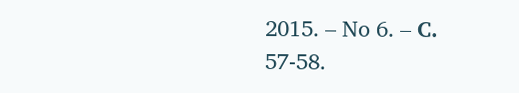2015. – No 6. – С. 57-58.